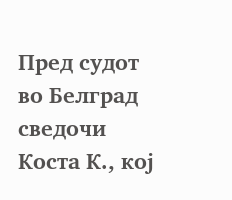Пред судот во Белград сведочи Коста К., кој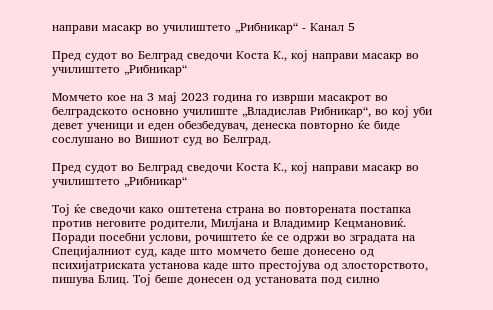направи масакр во училиштето „Рибникар“ - Канал 5

Пред судот во Белград сведочи Коста К., кој направи масакр во училиштето „Рибникар“

Момчето кое на 3 мај 2023 година го изврши масакрот во белградското основно училиште „Владислав Рибникар“, во кој уби девет ученици и еден обезбедувач, денеска повторно ќе биде сослушано во Вишиот суд во Белград.

Пред судот во Белград сведочи Коста К., кој направи масакр во училиштето „Рибникар“

Тој ќе сведочи како оштетена страна во повторената постапка против неговите родители, Милјана и Владимир Кецмановиќ. Поради посебни услови, рочиштето ќе се одржи во зградата на Специјалниот суд, каде што момчето беше донесено од психијатриската установа каде што престојува од злосторството, пишува Блиц. Тој беше донесен од установата под силно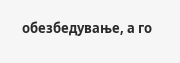обезбедување, а го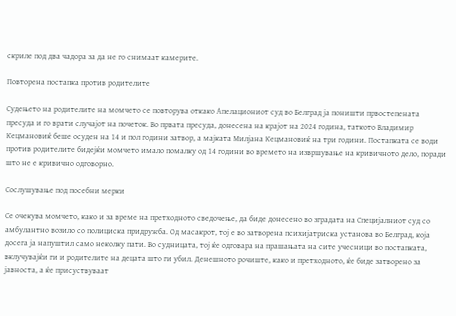скриле под два чадора за да не го снимаат камерите.

Повторена постапка против родителите

Судењето на родителите на момчето се повторува откако Апелациониот суд во Белград ја поништи првостепената пресуда и го врати случајот на почеток. Во првата пресуда, донесена на крајот на 2024 година, таткото Владимир Кецмановиќ беше осуден на 14 и пол години затвор, а мајката Милјана Кецмановиќ на три години. Постапката се води против родителите бидејќи момчето имало помалку од 14 години во времето на извршување на кривичното дело, поради што не е кривично одговорно.

Сослушување под посебни мерки

Се очекува момчето, како и за време на претходното сведочење, да биде донесено во зградата на Специјалниот суд со амбулантно возило со полициска придружба. Од масакрот, тој е во затворена психијатриска установа во Белград, која досега ја напуштил само неколку пати. Во судницата, тој ќе одговара на прашањата на сите учесници во постапката, вклучувајќи ги и родителите на децата што ги убил. Денешното рочиште, како и претходното, ќе биде затворено за јавноста, а ќе присуствуваат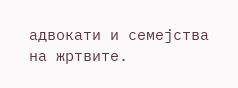адвокати и семејства на жртвите.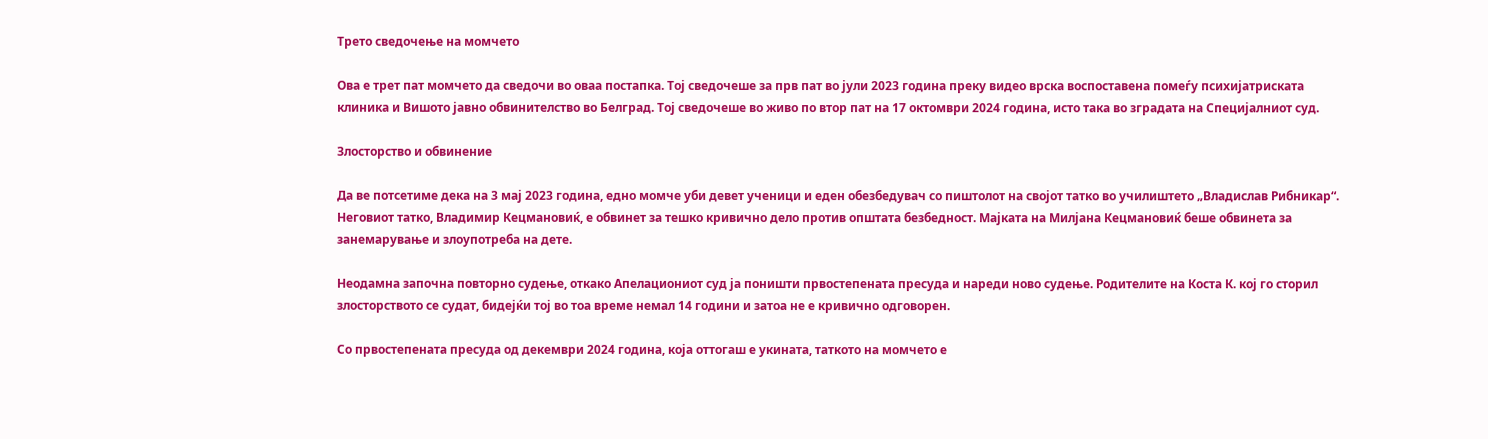Трето сведочење на момчето

Ова е трет пат момчето да сведочи во оваа постапка. Тој сведочеше за прв пат во јули 2023 година преку видео врска воспоставена помеѓу психијатриската клиника и Вишото јавно обвинителство во Белград. Тој сведочеше во живо по втор пат на 17 октомври 2024 година, исто така во зградата на Специјалниот суд.

Злосторство и обвинение

Да ве потсетиме дека на 3 мај 2023 година, едно момче уби девет ученици и еден обезбедувач со пиштолот на својот татко во училиштето „Владислав Рибникар“. Неговиот татко, Владимир Кецмановиќ, е обвинет за тешко кривично дело против општата безбедност. Мајката на Милјана Кецмановиќ беше обвинета за занемарување и злоупотреба на дете.

Неодамна започна повторно судење, откако Апелациониот суд ја поништи првостепената пресуда и нареди ново судење. Родителите на Коста К. кој го сторил злосторството се судат, бидејќи тој во тоа време немал 14 години и затоа не е кривично одговорен.

Со првостепената пресуда од декември 2024 година, која оттогаш е укината, таткото на момчето е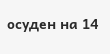осуден на 14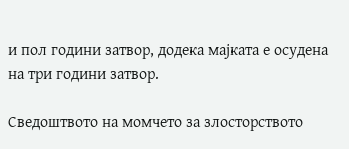и пол години затвор, додека мајката е осудена на три години затвор.

Сведоштвото на момчето за злосторството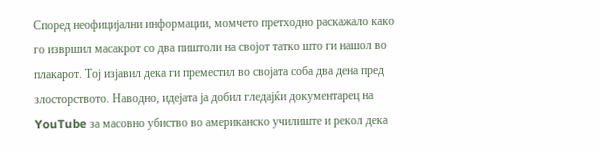Според неофицијални информации, момчето претходно раскажало како го извршил масакрот со два пиштоли на својот татко што ги нашол во плакарот. Тој изјавил дека ги преместил во својата соба два дена пред злосторството. Наводно, идејата ја добил гледајќи документарец на YouTube за масовно убиство во американско училиште и рекол дека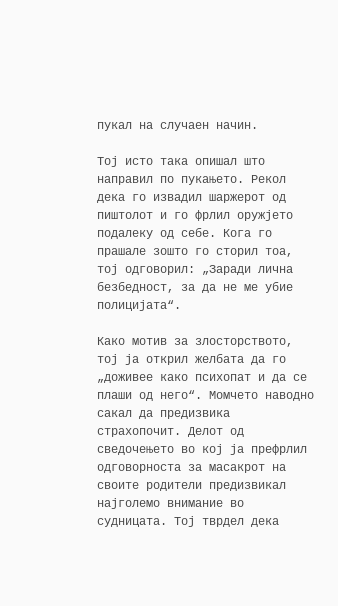пукал на случаен начин.

Тој исто така опишал што направил по пукањето. Рекол дека го извадил шаржерот од пиштолот и го фрлил оружјето подалеку од себе. Кога го прашале зошто го сторил тоа, тој одговорил: „Заради лична безбедност, за да не ме убие полицијата“.

Како мотив за злосторството, тој ја открил желбата да го „доживее како психопат и да се плаши од него“. Момчето наводно сакал да предизвика страхопочит. Делот од сведочењето во кој ја префрлил одговорноста за масакрот на своите родители предизвикал најголемо внимание во судницата. Тој тврдел дека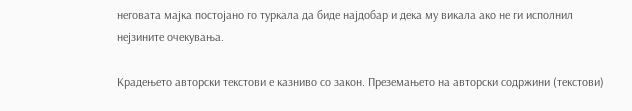неговата мајка постојано го туркала да биде најдобар и дека му викала ако не ги исполнил нејзините очекувања.

Крадењето авторски текстови е казниво со закон. Преземањето на авторски содржини (текстови)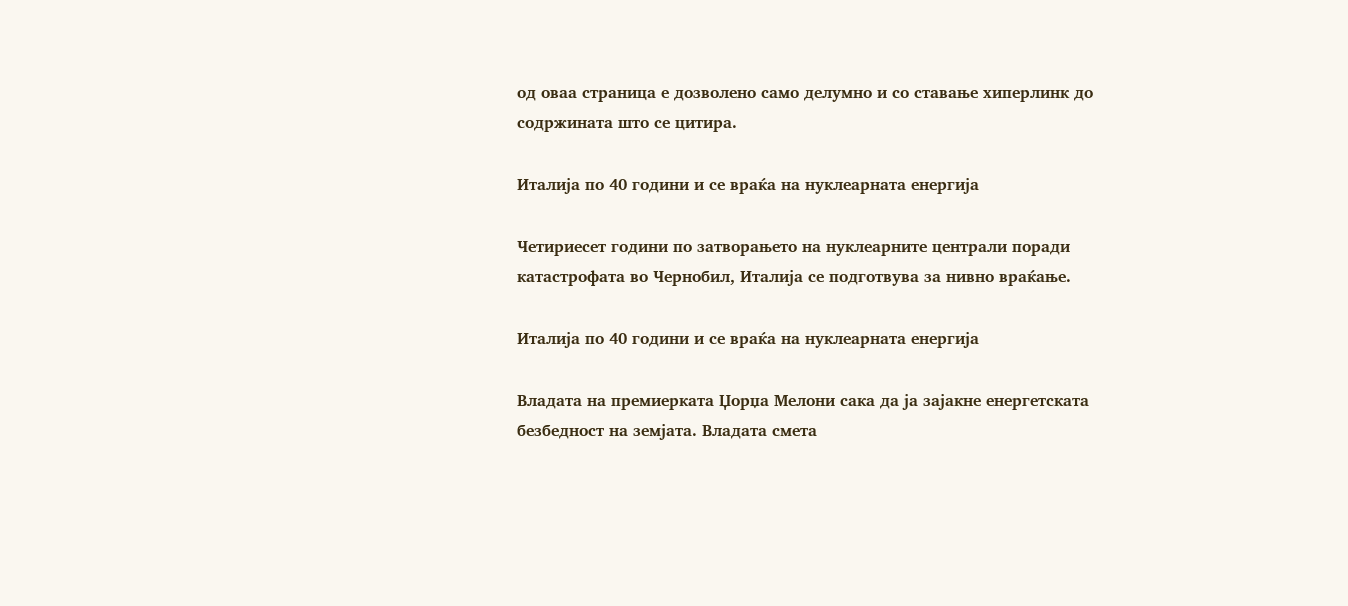од оваа страница е дозволено само делумно и со ставање хиперлинк до содржината што се цитира.

Италија по 40 години и се враќа на нуклеарната енергија

Четириесет години по затворањето на нуклеарните централи поради катастрофата во Чернобил, Италија се подготвува за нивно враќање.

Италија по 40 години и се враќа на нуклеарната енергија

Владата на премиерката Џорџа Мелони сака да ја зајакне енергетската безбедност на земјата. Владата смета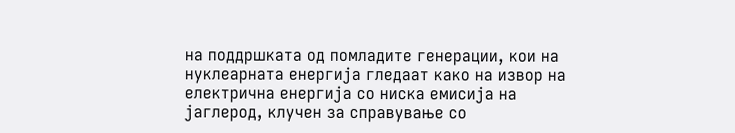на поддршката од помладите генерации, кои на нуклеарната енергија гледаат како на извор на електрична енергија со ниска емисија на јаглерод, клучен за справување со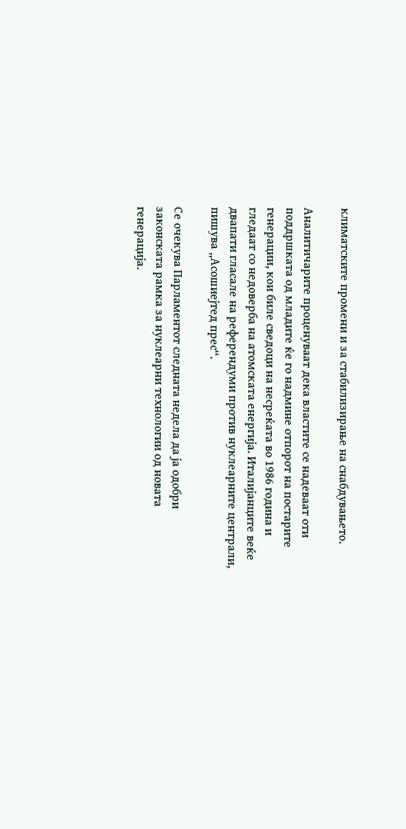климатските промени и за стабилизирање на снабдувањето.

Аналитичарите проценуваат дека властите се надеваат оти поддршката од младите ќе го надмине отпорот на постарите генерации, кои биле сведоци на несреќата во 1986 година и гледаат со недоверба на атомската енергија. Италијанците веќе двапати гласале на референдуми против нуклеарните централи, пишува „Асошиејтед прес“.

Се очекува Парламентот следната недела да ја одобри законската рамка за нуклеарни технологии од новата генерација.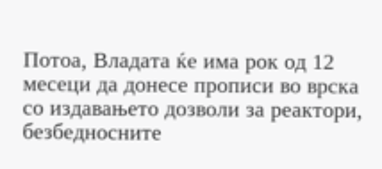Потоа, Владата ќе има рок од 12 месеци да донесе прописи во врска со издавањето дозволи за реактори, безбедносните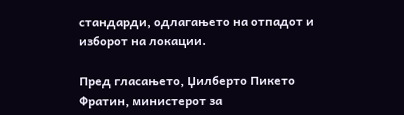стандарди, одлагањето на отпадот и изборот на локации.

Пред гласањето, Џилберто Пикето Фратин, министерот за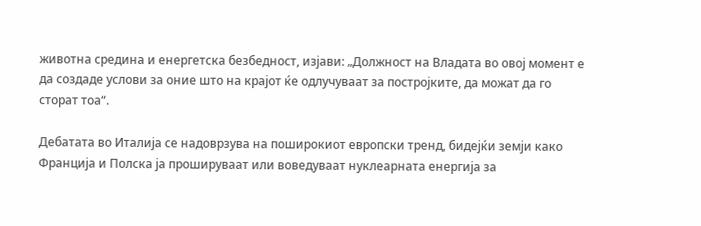животна средина и енергетска безбедност, изјави: „Должност на Владата во овој момент е да создаде услови за оние што на крајот ќе одлучуваат за постројките, да можат да го сторат тоа“.

Дебатата во Италија се надоврзува на поширокиот европски тренд, бидејќи земји како Франција и Полска ја прошируваат или воведуваат нуклеарната енергија за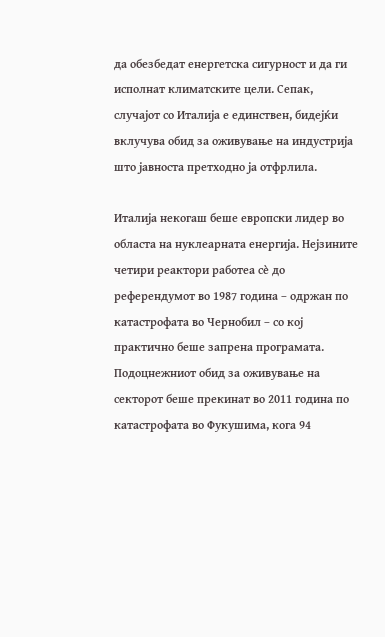да обезбедат енергетска сигурност и да ги исполнат климатските цели. Сепак, случајот со Италија е единствен, бидејќи вклучува обид за оживување на индустрија што јавноста претходно ја отфрлила.

Италија некогаш беше европски лидер во областа на нуклеарната енергија. Нејзините четири реактори работеа сè до референдумот во 1987 година – одржан по катастрофата во Чернобил – со кој практично беше запрена програмата. Подоцнежниот обид за оживување на секторот беше прекинат во 2011 година по катастрофата во Фукушима, кога 94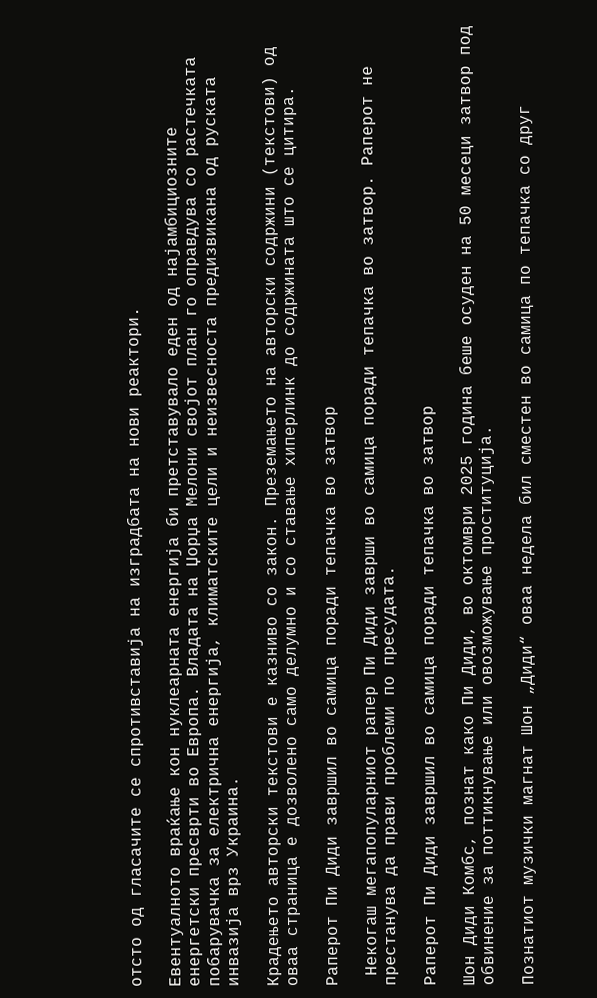отсто од гласачите се спротивставија на изградбата на нови реактори.

Евентуалното враќање кон нуклеарната енергија би претставувало еден од најамбициозните енергетски пресврти во Европа. Владата на Џорџа Мелони својот план го оправдува со растечката побарувачка за електрична енергија, климатските цели и неизвесноста предизвикана од руската инвазија врз Украина.

Крадењето авторски текстови е казниво со закон. Преземањето на авторски содржини (текстови) од оваа страница е дозволено само делумно и со ставање хиперлинк до содржината што се цитира.

Раперот Пи Диди завршил во самица поради тепачка во затвор

 Некогаш мегапопуларниот рапер Пи Диди заврши во самица поради тепачка во затвор. Раперот не престанува да прави проблеми по пресудата.

Раперот Пи Диди завршил во самица поради тепачка во затвор

Шон Диди Комбс, познат како Пи Диди, во октомври 2025 година беше осуден на 50 месеци затвор под обвинение за поттикнување или овозможување проституција.

Познатиот музички магнат Шон „Диди“ оваа недела бил сместен во самица по тепачка со друг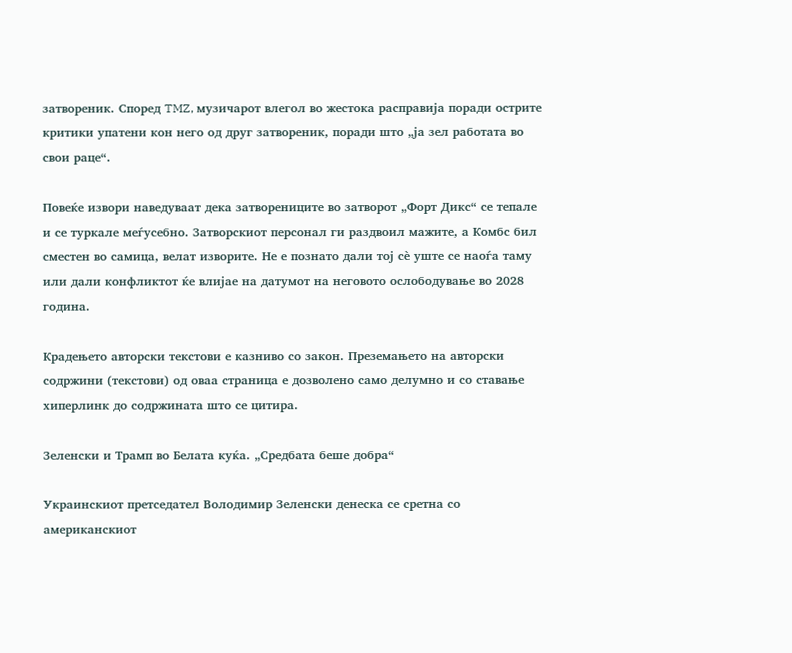затвореник. Според TMZ, музичарот влегол во жестока расправија поради острите критики упатени кон него од друг затвореник, поради што „ја зел работата во свои раце“.

Повеќе извори наведуваат дека затворениците во затворот „Форт Дикс“ се тепале и се туркале меѓусебно. Затворскиот персонал ги раздвоил мажите, а Комбс бил сместен во самица, велат изворите. Не е познато дали тој сè уште се наоѓа таму или дали конфликтот ќе влијае на датумот на неговото ослободување во 2028 година.

Крадењето авторски текстови е казниво со закон. Преземањето на авторски содржини (текстови) од оваа страница е дозволено само делумно и со ставање хиперлинк до содржината што се цитира.

Зеленски и Трамп во Белата куќа. „Средбата беше добра“

Украинскиот претседател Володимир Зеленски денеска се сретна со американскиот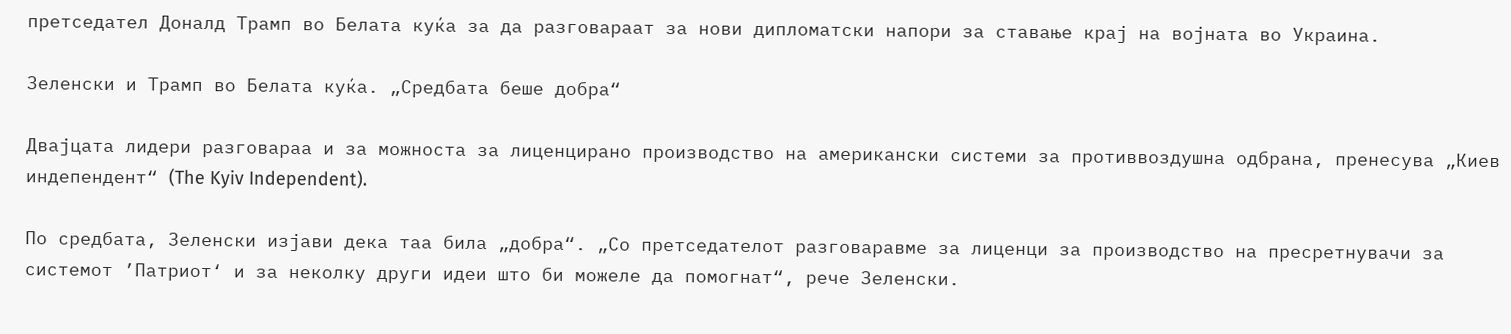претседател Доналд Трамп во Белата куќа за да разговараат за нови дипломатски напори за ставање крај на војната во Украина.

Зеленски и Трамп во Белата куќа. „Средбата беше добра“

Двајцата лидери разговараа и за можноста за лиценцирано производство на американски системи за противвоздушна одбрана, пренесува „Киев индепендент“ (The Kyiv Independent).

По средбата, Зеленски изјави дека таа била „добра“. „Со претседателот разговаравме за лиценци за производство на пресретнувачи за системот ’Патриот‘ и за неколку други идеи што би можеле да помогнат“, рече Зеленски.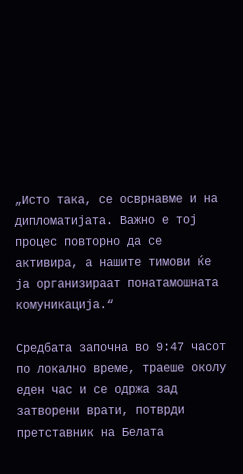„Исто така, се осврнавме и на дипломатијата. Важно е тој процес повторно да се активира, а нашите тимови ќе ја организираат понатамошната комуникација.“

Средбата започна во 9:47 часот по локално време, траеше околу еден час и се одржа зад затворени врати, потврди претставник на Белата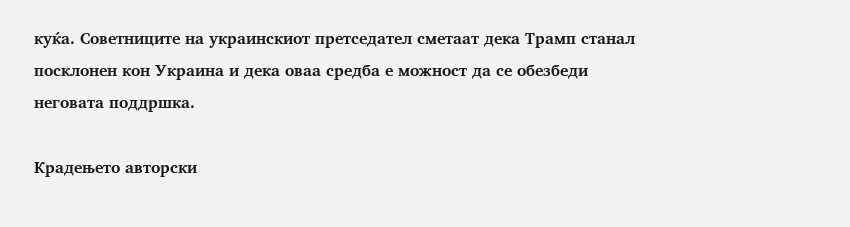куќа. Советниците на украинскиот претседател сметаат дека Трамп станал посклонен кон Украина и дека оваа средба е можност да се обезбеди неговата поддршка.

Крадењето авторски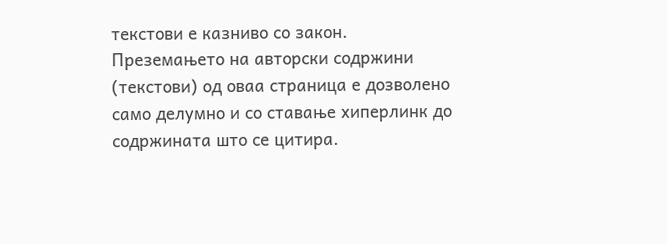текстови е казниво со закон. Преземањето на авторски содржини (текстови) од оваа страница е дозволено само делумно и со ставање хиперлинк до содржината што се цитира.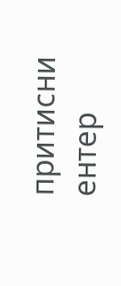притисни ентер